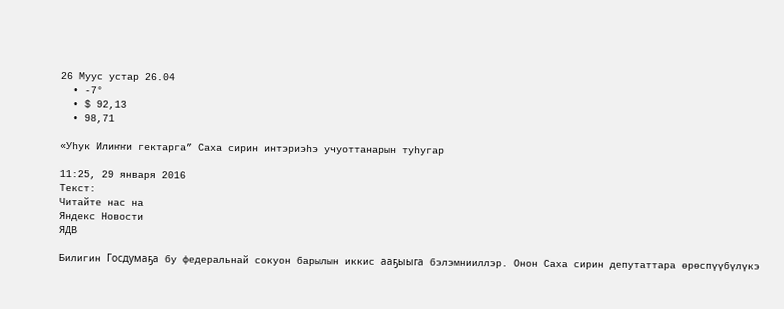26 Муус устар 26.04
  • -7°
  • $ 92,13
  • 98,71

«Уһук Илиҥҥи гектарга” Саха сирин интэриэһэ учуоттанарын туһугар

11:25, 29 января 2016
Текст:
Читайте нас на
Яндекс Новости
ЯДВ

Билигин Госдумаҕа бу федеральнай сокуон барылын иккис ааҕыыга бэлэмнииллэр. Онон Саха сирин депутаттара өрөспүүбүлүкэ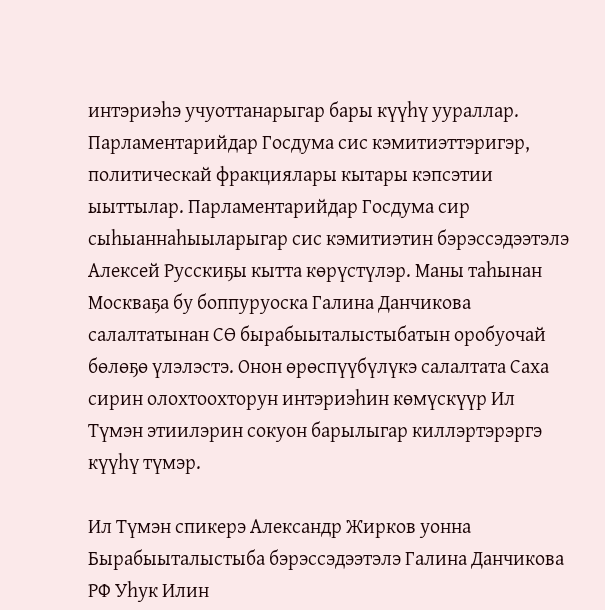интэриэһэ учуоттанарыгар бары күүһү уураллар. Парламентарийдар Госдума сис кэмитиэттэригэр, политическай фракциялары кытары кэпсэтии ыыттылар. Парламентарийдар Госдума сир сыһыаннаһыыларыгар сис кэмитиэтин бэрэссэдээтэлэ Алексей Русскиҕы кытта көрүстүлэр. Маны таһынан Москваҕа бу боппуруоска Галина Данчикова салалтатынан СӨ бырабыыталыстыбатын оробуочай бөлөҕө үлэлэстэ. Онон өрөспүүбүлүкэ салалтата Саха сирин олохтоохторун интэриэһин көмүскүүр Ил Түмэн этиилэрин сокуон барылыгар киллэртэрэргэ күүһү түмэр.

Ил Түмэн спикерэ Александр Жирков уонна Бырабыыталыстыба бэрэссэдээтэлэ Галина Данчикова РФ Уһук Илин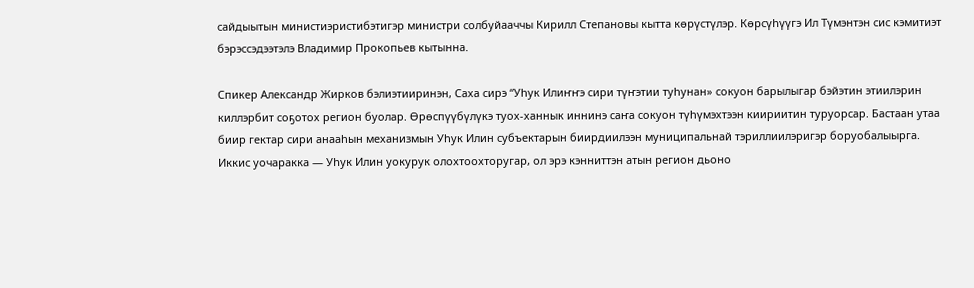сайдыытын министиэристибэтигэр министри солбуйааччы Кирилл Степановы кытта көрүстүлэр. Көрсүһүүгэ Ил Түмэнтэн сис кэмитиэт бэрэссэдээтэлэ Владимир Прокопьев кытынна.

Спикер Александр Жирков бэлиэтииринэн, Саха сирэ “Уһук Илиҥҥэ сири түҥэтии туһунан» сокуон барылыгар бэйэтин этиилэрин киллэрбит соҕотох регион буолар. Өрөспүүбүлүкэ туох-ханнык иннинэ саҥа сокуон түһүмэхтээн киириитин туруорсар. Бастаан утаа биир гектар сири анааһын механизмын Уһук Илин субъектарын биирдиилээн муниципальнай тэриллиилэригэр боруобалыырга. Иккис уочаракка — Уһук Илин уокурук олохтоохторугар, ол эрэ кэнниттэн атын регион дьоно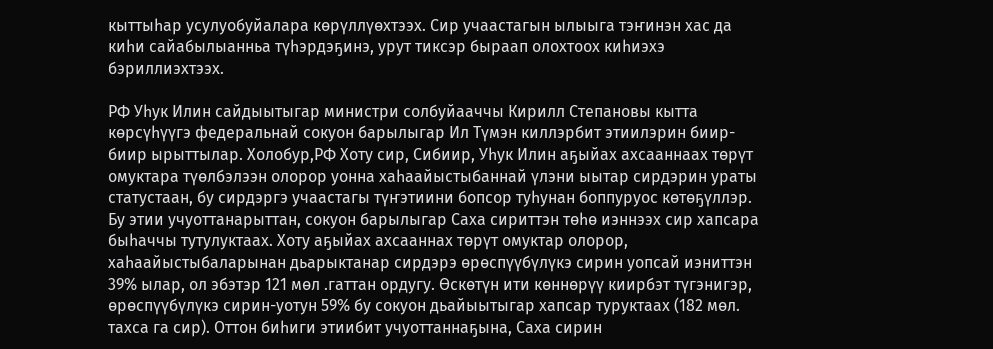кыттыһар усулуобуйалара көрүллүөхтээх. Сир учаастагын ылыыга тэҥинэн хас да киһи сайабылыанньа түһэрдэҕинэ, урут тиксэр быраап олохтоох киһиэхэ бэриллиэхтээх.

РФ Уһук Илин сайдыытыгар министри солбуйааччы Кирилл Степановы кытта көрсүһүүгэ федеральнай сокуон барылыгар Ил Түмэн киллэрбит этиилэрин биир-биир ырыттылар. Холобур,РФ Хоту сир, Сибиир, Уһук Илин аҕыйах ахсааннаах төрүт омуктара түөлбэлээн олорор уонна хаһаайыстыбаннай үлэни ыытар сирдэрин ураты статустаан, бу сирдэргэ учаастагы түҥэтиини бопсор туһунан боппуруос көтөҕүллэр. Бу этии учуоттанарыттан, сокуон барылыгар Саха сириттэн төһө иэннээх сир хапсара быһаччы тутулуктаах. Хоту аҕыйах ахсааннах төрүт омуктар олорор, хаһаайыстыбаларынан дьарыктанар сирдэрэ өрөспүүбүлүкэ сирин уопсай иэниттэн 39% ылар, ол эбэтэр 121 мөл .гаттан ордугу. Өскөтүн ити көннөрүү киирбэт түгэнигэр, өрөспүүбүлүкэ сирин-уотун 59% бу сокуон дьайыытыгар хапсар туруктаах (182 мөл. тахса га сир). Оттон биһиги этиибит учуоттаннаҕына, Саха сирин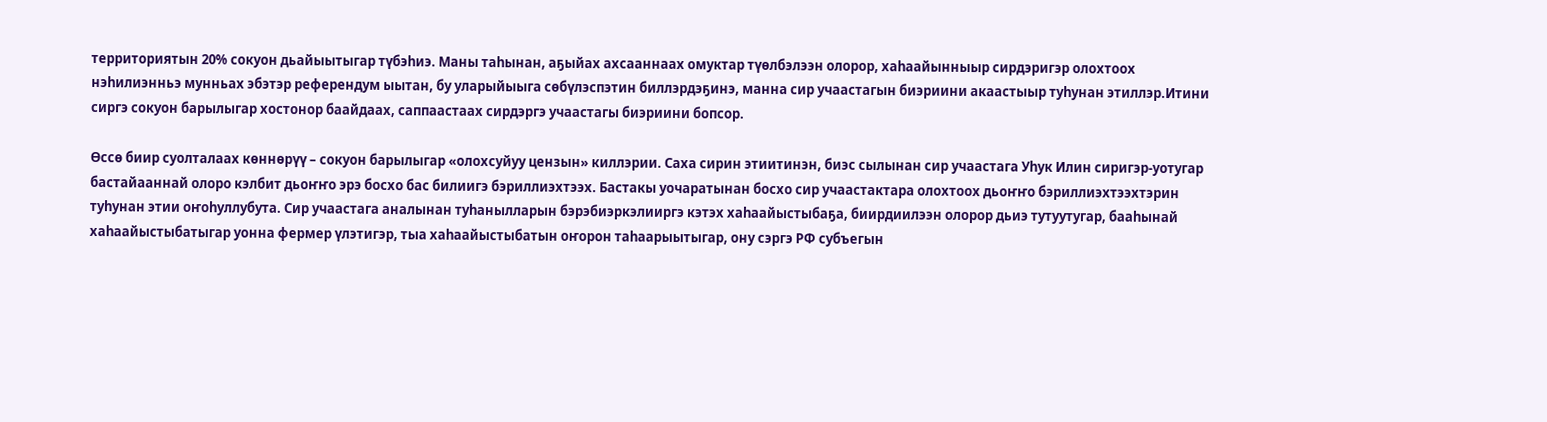территориятын 20% сокуон дьайыытыгар түбэһиэ. Маны таһынан, аҕыйах ахсааннаах омуктар түөлбэлээн олорор, хаһаайынныыр сирдэригэр олохтоох нэһилиэнньэ мунньах эбэтэр референдум ыытан, бу уларыйыыга сөбүлэспэтин биллэрдэҕинэ, манна сир учаастагын биэриини акаастыыр туһунан этиллэр.Итини сиргэ сокуон барылыгар хостонор баайдаах, саппаастаах сирдэргэ учаастагы биэриини бопсор.

Өссө биир суолталаах көннөрүү – сокуон барылыгар «олохсуйуу цензын» киллэрии. Саха сирин этиитинэн, биэс сылынан сир учаастага Уһук Илин сиригэр-уотугар бастайааннай олоро кэлбит дьоҥҥо эрэ босхо бас билиигэ бэриллиэхтээх. Бастакы уочаратынан босхо сир учаастактара олохтоох дьоҥҥо бэриллиэхтээхтэрин туһунан этии оҥоһуллубута. Сир учаастага аналынан туһанылларын бэрэбиэркэлииргэ кэтэх хаһаайыстыбаҕа, биирдиилээн олорор дьиэ тутуутугар, бааһынай хаһаайыстыбатыгар уонна фермер үлэтигэр, тыа хаһаайыстыбатын оҥорон таһаарыытыгар, ону сэргэ РФ субъегын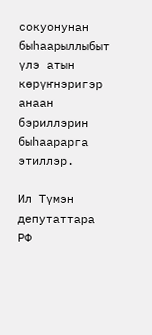сокуонунан быһаарыллыбыт үлэ атын көрүҥнэригэр анаан бэриллэрин быһаарарга этиллэр.

Ил Түмэн депутаттара РФ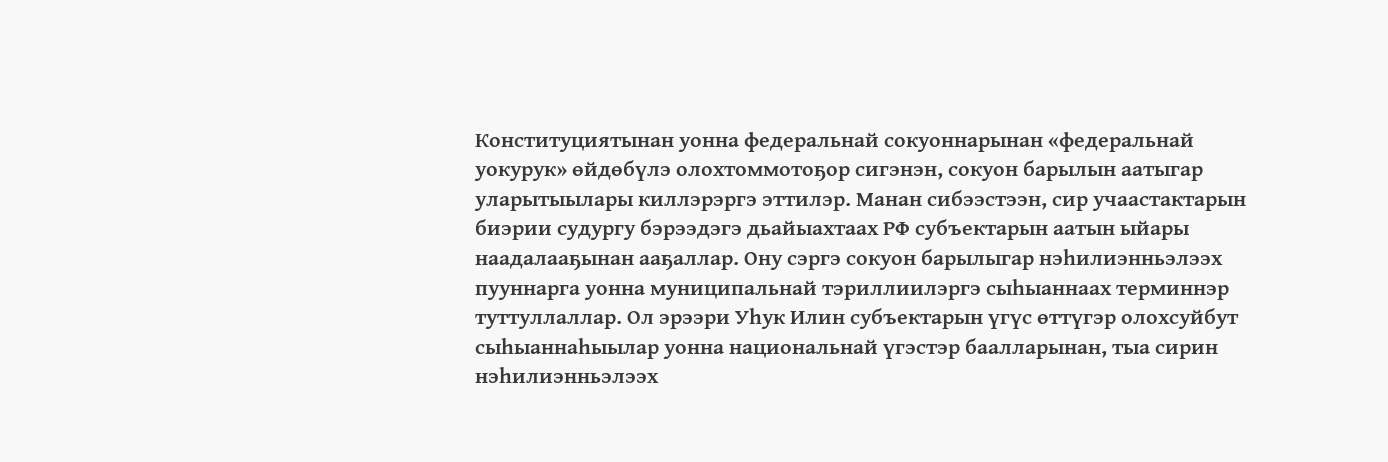Конституциятынан уонна федеральнай сокуоннарынан «федеральнай уокурук» өйдөбүлэ олохтоммотоҕор сигэнэн, сокуон барылын аатыгар уларытыылары киллэрэргэ эттилэр. Манан сибээстээн, сир учаастактарын биэрии судургу бэрээдэгэ дьайыахтаах РФ субъектарын аатын ыйары наадалааҕынан ааҕаллар. Ону сэргэ сокуон барылыгар нэһилиэнньэлээх пууннарга уонна муниципальнай тэриллиилэргэ сыһыаннаах терминнэр туттуллаллар. Ол эрээри Уһук Илин субъектарын үгүс өттүгэр олохсуйбут сыһыаннаһыылар уонна национальнай үгэстэр баалларынан, тыа сирин нэһилиэнньэлээх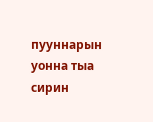пууннарын уонна тыа сирин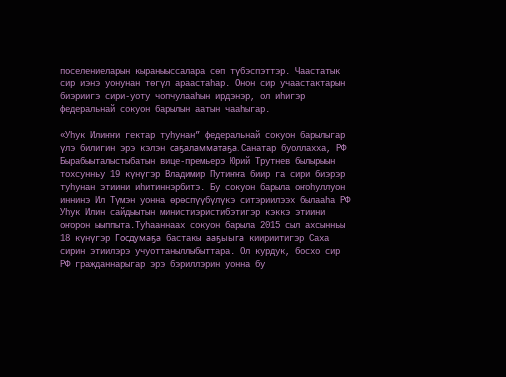поселениеларын кыраныыссалара сөп түбэспэттэр. Чаастатык сир иэнэ уонунан төгүл араастаһар. Онон сир учаастактарын биэриигэ сири-уоту чопчулааһын ирдэнэр, ол иһигэр федеральнай сокуон барылын аатын чааһыгар.

«Уһук Илиҥҥи гектар туһунан” федеральнай сокуон барылыгар үлэ билигин эрэ кэлэн саҕаламматаҕа. Санатар буоллахха, РФ Бырабыыталыстыбатын вице-премьерэ Юрий Трутнев былырыын тохсунньу 19 күнүгэр Владимир Путиҥҥа биир га сири биэрэр туһунан этиини иһитиннэрбитэ. Бу сокуон барыла оҥоһуллуон иннинэ Ил Түмэн уонна өрөспүүбүлүкэ ситэриилээх былааһа РФ Уһук Илин сайдыытын министиэристибэтигэр кэккэ этиини оҥорон ыыппыта.Туһааннаах сокуон барыла 2015 сыл ахсынньы 18 күнүгэр Госдумаҕа бастакы ааҕыыга киириитигэр Саха сирин этиилэрэ учуоттаныллыбыттара. Ол курдук, босхо сир РФ гражданнарыгар эрэ бэриллэрин уонна бу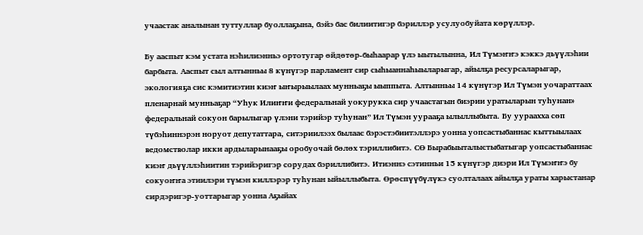учаастак аналынан туттуллар буоллаҕына, бэйэ бас билиитигэр бэриллэр усулуобуйата көрүллэр.

Бу ааспыт кэм устата нэһилиэнньэ ортотугар өйдөтөр-быһаарар үлэ ыытылынна, Ил Түмэҥҥэ кэккэ дьүүлэһии барбыта. Ааспыт сыл алтынньы 8 күнүгэр парламент сир сыһыаннаһыыларыгар, айылҕа ресурсаларыгар, экологияҕа сис кэмитиэтин киэҥ ыҥырыылаах мунньаҕы ыыппыта. Алтынньы 14 күнүгэр Ил Түмэн уочараттаах пленарнай мунньаҕар “Уһук Илиҥҥи федеральнай уокурукка сир учаастагын биэрии уратыларын туһунан» федеральнай сокуон барылыгар үлэни тэрийэр туһунан” Ил Түмэн уурааҕа ылыллыбыта. Бу уураахха сөп түбэһиннэрэн норуот депутаттара, ситэриилээх былаас бэрэстэбиитэллэрэ уонна уопсастыбаннас кыттыылаах ведомстволар икки ардыларынааҕы оробуочай бөлөх тэриллибитэ. СӨ Бырабыыталыстыбатыгар уопсастыбаннас киэҥ дьүүллэһиитин тэрийэригэр сорудах бэриллибитэ. Итиэннэ сэтинньи 15 күнүгэр диэри Ил Түмэҥҥэ бу сокуоҥҥа этиилэри түмэн киллэрэр туһунан ыйыллыбыта. Өрөспүүбүлүкэ суолталаах айылҕа ураты харыстанар сирдэригэр-уоттарыгар уонна Аҕыйах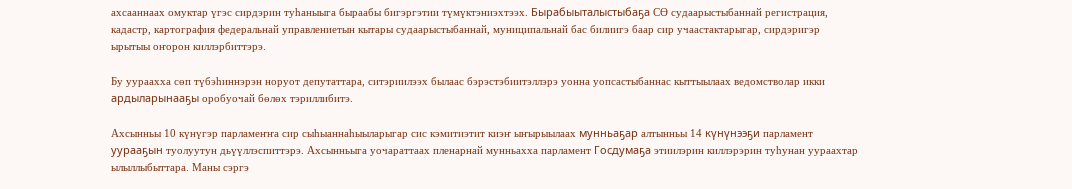ахсааннаах омуктар үгэс сирдэрин туһаныыга быраабы бигэргэтии түмүктэниэхтээх. Бырабыыталыстыбаҕа СӨ судаарыстыбаннай регистрация, кадастр, картография федеральнай управлениетын кытары судаарыстыбаннай, муниципальнай бас билиигэ баар сир учаастактарыгар, сирдэригэр ырытыы оҥорон киллэрбиттэрэ.

Бу уураахха сөп түбэһиннэрэн норуот депутаттара, ситэриилээх былаас бэрэстэбиитэллэрэ уонна уопсастыбаннас кыттыылаах ведомстволар икки ардыларынааҕы оробуочай бөлөх тэриллибитэ.

Ахсынньы 10 күнүгэр парламеҥҥа сир сыһыаннаһыыларыгар сис кэмитиэтит киэҥ ыҥырыылаах мунньаҕар алтынньы 14 күнүнээҕи парламент уурааҕын туолуутун дьүүллэспиттэрэ. Ахсынньыга уочараттаах пленарнай мунньахха парламент Госдумаҕа этиилэрин киллэрэрин туһунан уураахтар ылыллыбыттара. Маны сэргэ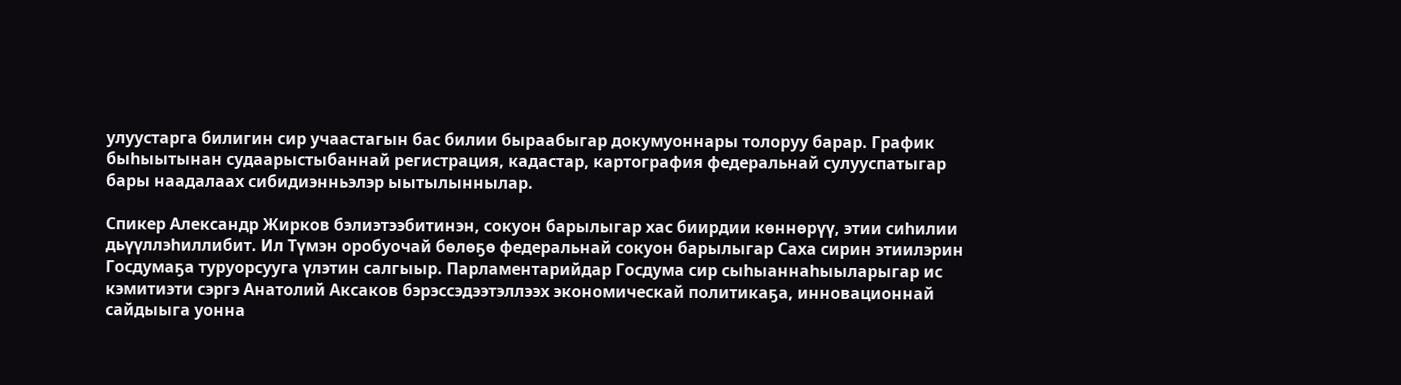улуустарга билигин сир учаастагын бас билии быраабыгар докумуоннары толоруу барар. График быһыытынан судаарыстыбаннай регистрация, кадастар, картография федеральнай сулууспатыгар бары наадалаах сибидиэнньэлэр ыытылыннылар.

Спикер Александр Жирков бэлиэтээбитинэн, сокуон барылыгар хас биирдии көннөрүү, этии сиһилии дьүүллэһиллибит. Ил Түмэн оробуочай бөлөҕө федеральнай сокуон барылыгар Саха сирин этиилэрин Госдумаҕа туруорсууга үлэтин салгыыр. Парламентарийдар Госдума сир сыһыаннаһыыларыгар ис кэмитиэти сэргэ Анатолий Аксаков бэрэссэдээтэллээх экономическай политикаҕа, инновационнай сайдыыга уонна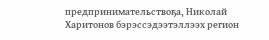предпринимательствоҕа, Николай Харитонов бэрэссэдээтэллээх регион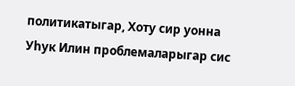политикатыгар, Хоту сир уонна Уһук Илин проблемаларыгар сис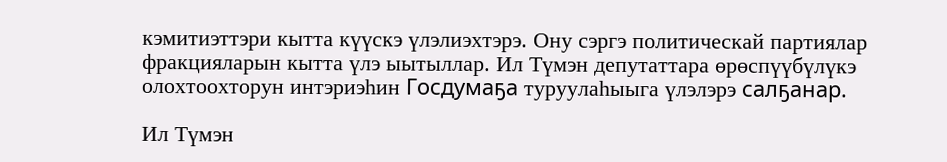кэмитиэттэри кытта күүскэ үлэлиэхтэрэ. Ону сэргэ политическай партиялар фракцияларын кытта үлэ ыытыллар. Ил Түмэн депутаттара өрөспүүбүлүкэ олохтоохторун интэриэһин Госдумаҕа туруулаһыыга үлэлэрэ салҕанар.

Ил Түмэн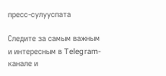пресс-сулууспата

Следите за самым важным и интересным в Telegram-канале и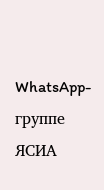WhatsApp-группе ЯСИА